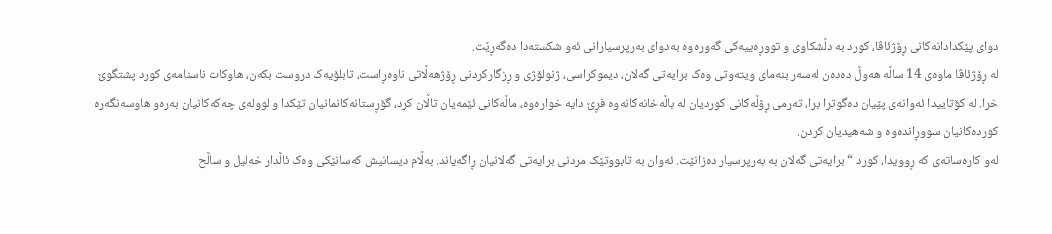دوای پێکدادانەکانی ڕۆژئاڤا، کورد بە دڵشکاوی و تووڕەییەکی گەورەوە بەدوای بەرپرسیارانی ئەو شکستەدا دەگەڕێت.
لە ڕۆژئاڤا ماوەی 14 ساڵە هەوڵ دەدەن لەسەر بنەمای ویتەوتی وەک برایەتی گەلان، دیموکراسی، ژنولۆژی و ڕزگارکردنی ڕۆژهەڵاتی ناوەڕاست، تابلۆیەک دروست بکەن، هاوکات ناسنامەی کورد پشتگوێ خرا. لە کۆتاییدا ئەوانەی پێیان دەگوترا برا، تەرمی ڕۆڵەکانی کوردیان لە باڵەخانەکانەوە فڕێ دایە خوارەوە، ماڵەکانی ئێمەیان تاڵان کرد، گۆڕستانەکانمانیان تێکدا و لوولەی چەکەکانیان بەرەو هاوسەنگەرە کوردەکانیان سووڕاندەوە و شەهیدیان کردن.
لەو کارەساتەی کە ڕوویدا، کورد “برایەتی گەلان بە بەرپرسیار دەزانێت. ئەوان بە تابووتێک مردنی برایەتی گەلانیان ڕاگەیاند. بەڵام دیسانیش کەسانێکی وەک ئاڵدار خەلیل و ساڵح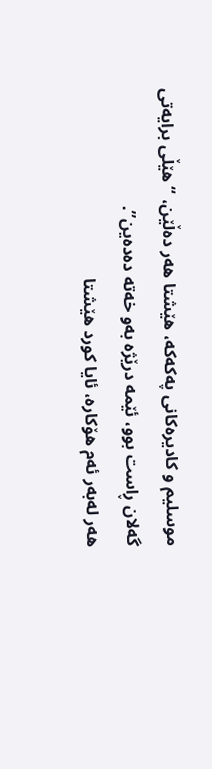موسلیم و کادیرەکانی پەکەکە، هێشتا هەر دەڵێن، “هێڵی برایەتی گەلان ڕاست بوو، ئێمە درێژە بەو خەتە دەدەین”.
هەر لەبەر ئەم هۆکارە، ئایا کورد هێشتا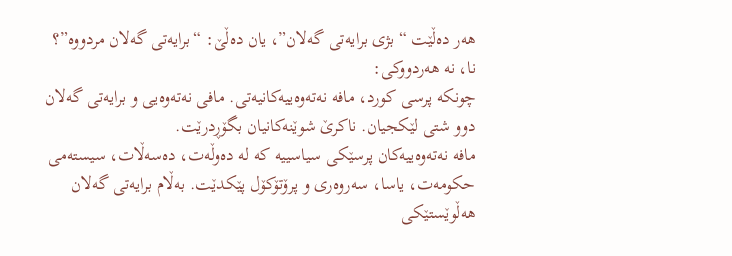هەر دەڵێت “بژی برایەتی گەلان”، یان دەڵێ: “برایەتی گەلان مردووە”؟
نا، نە هەردووکی:
چونکە پرسی کورد، مافە نەتەوەییەکانیەتی. مافی نەتەوەیی و برایەتی گەلان دوو شتی لێکجیان. ناکرێ شوێنەکانیان بگۆڕدرێت.
مافە نەتەوەییەکان پرسێکی سیاسییە کە لە دەوڵەت، دەسەڵات، سیستەمی حکومەت، یاسا، سەروەری و پرۆتۆکۆل پێکدێت. بەڵام برایەتی گەلان هەڵوێستێکی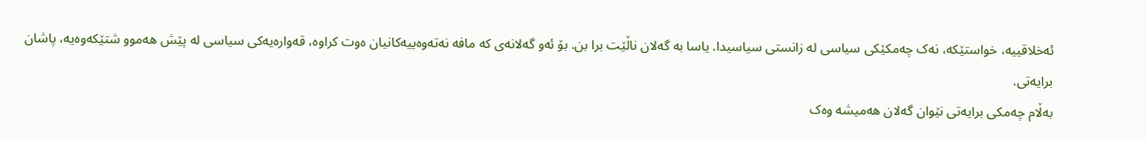ئەخلاقییە، خواستێکە، نەک چەمکێکی سیاسی لە زانستی سیاسیدا. یاسا بە گەلان ناڵێت برا بن. بۆ ئەو گەلانەی کە مافە نەتەوەییەکانیان ەوت کراوە، قەوارەیەکی سیاسی لە پێش هەموو شتێکەوەیە، پاشان برایەتی.
بەڵام چەمکی برایەتی نێوان گەلان هەمیشە وەک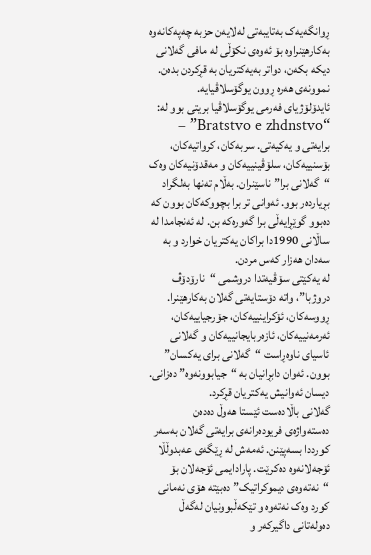ڕوانگەیەک بەتایبەتی لەلایەن حزبە چەپەکانەوە بەکارهێنراوە بۆ ئەوەی نکۆڵی لە مافی گەلانی دیکە بکەن، دواتر بەیەکتریان بە قڕکردن بدەن.
نموونەی هەرە ڕوون یوگۆسلاڤیایە.
ئایدۆلۆژیای فەرمی یوگۆسلاڤیا بریتی بوو لە: “Bratstvo e zhdnstvo” – برایەتی و یەکیەتی. سربەکان، کرواتیەکان، بۆسنییەکان، سلۆڤینییەکان و مەقدۆنیەکان وەک “گەلانی برا” ناسێنران. بەڵام تەنها بەلگراد بڕیاردەر بوو. ئەوانی تر برا بچووکەکان بوون کە دەبوو گوێڕایەڵی برا گەورەکە بن. لە ئەنجامدا لە ساڵانی 1990دا براکان یەکتریان خوارد و بە سەدان هەزار کەس مردن.
لە یەکێتی سۆڤیەتدا دروشمی “نارۆدۆڤ دروژبا”، واتە دۆستایەتی گەلان بەکارهێنرا. ڕووسەکان، ئۆکراینییەکان، جۆرجیاییەکان، ئەرمەنییەکان، ئازەربایجانییەکان و گەلانی ئاسیای ناوەڕاست “گەلانی برای یەکسان” بوون. ئەوان دابڕانیان بە “جیابوونەوە” دەزانی. دیسان ئەوانیش یەکتریان قڕکرد.
گەلانی باڵادەست ئێستا هەوڵ دەدەن دەستەواژەی فریودەرانەی برایەتی گەلان بەسەر کورددا بسەپێنن. ئەمەش لە ڕێگەی عەبدوڵڵا ئۆجەلانەوە دەکرێت. پارادایمی ئۆجەلان بۆ “نەتەوەی دیموکراتیک” دەبێتە هۆی نەمانی کورد وەک نەتەوە و تێکەڵبوونیان لەگەڵ دەولەتانی داگیرکەر و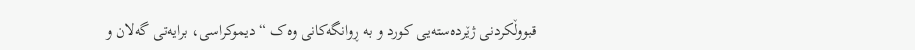قبووڵکردنی ژێردەستەیی کورد و بە ڕوانگەکانی وەک “دیموکراسی، برایەتی گەلان و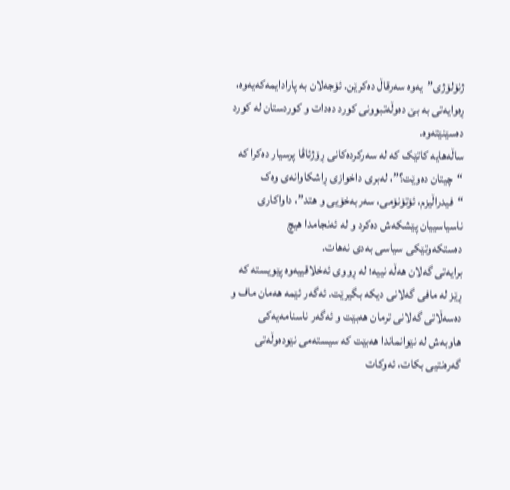ژنۆلۆژی”یەوە سەرقاڵ دەکرێن. ئۆجەلان بە پارادایمەکەیەوە، ڕەوایەتی بە بێ دەوڵەتبوونی کورد دەدات و کوردستان لە کورد دەسێنێتەوە.
ساڵەهایە کاتێک کە لە سەرکردەکانی ڕۆژئاڤا پرسیار دەکرا کە “چیتان دەوێت؟”، لەبری داخوازی ڕاشکاوانەی وەک “فیدراڵیزم، ئۆتۆنۆمی، سەربەخۆیی و هتد”، داواکاری ناسیاسییان پێشکەش دەکرد و لە ئەنجامدا هیچ دەستکەوتێکی سیاسی بەدی نەهات.
برایەتی گەلان هەڵە نییە؛ لە ڕووی ئەخلاقییەوە پێویستە کە ڕێز لە مافی گەلانی دیکە بگیرێت. ئەگەر ئێمە هەمان ماف و دەسەڵاتی گەلانی ترمان هەبێت و ئەگەر ناسنامەیەکی هاوبەش لە نێوانماندا هەبێت کە سیستەمی نێودەوڵەتی گەرەنتیی بکات، ئەوکات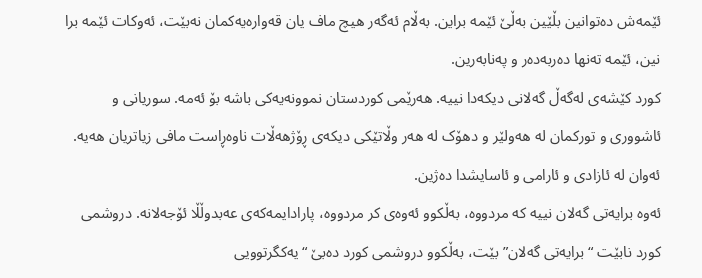ئێمەش دەتوانین بڵێین بەڵێ ئێمە براین. بەڵام ئەگەر هیچ ماف یان قەوارەیەکمان نەبێت، ئەوکات ئێمە برا نین، ئێمە تەنها دەربەدەر و پەنابەرین.
کورد کێشەی لەگەڵ گەلانی دیکەدا نییە. هەرێمی کوردستان نموونەیەکی باشە بۆ ئەمە. سوریانی و ئاشووری و تورکمان لە هەولێر و دهۆک لە هەر وڵاتێکی دیکەی ڕۆژهەڵات ناوەڕاست مافی زیاتریان هەیە. ئەوان لە ئازادی و ئارامی و ئاسایشدا دەژین.
ئەوە برایەتی گەلان نییە کە مردووە، بەڵکوو ئەوەی کر مردووە، پارادایمەکەی عەبدوڵڵا ئۆجەلانە. دروشمی کورد نابێت “برایەتی گەلان” بێت، بەڵکوو دروشمی کورد دەبێ “یەکگرتوویی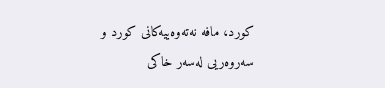کورد، مافە نەتەوەییەکانی کورد و سەروەریی لەسەر خاکی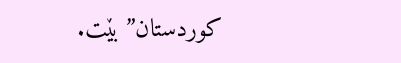کوردستان” بێت.